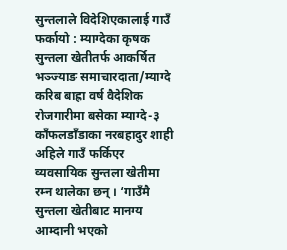सुन्तलाले विदेशिएकालाई गाउँ फर्कायो : म्याग्देका कृषक सुन्तला खेतीतर्फ आकर्षित
भञ्ज्याङ समाचारदाता/म्याग्दे
करिब बाह्रा वर्ष वैदेशिक रोजगारीमा बसेका म्याग्दे-३ काँफलडाँडाका नरबहादुर शाही अहिले गाउँ फर्किएर व्यवसायिक सुन्तला खेतीमा रम्न थालेका छन् । ‘गाउँमै सुन्तला खेतीबाट मानग्य आम्दानी भएको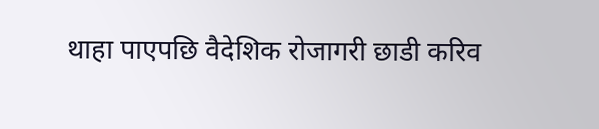थाहा पाएपछि वैदेशिक रोजागरी छाडी करिव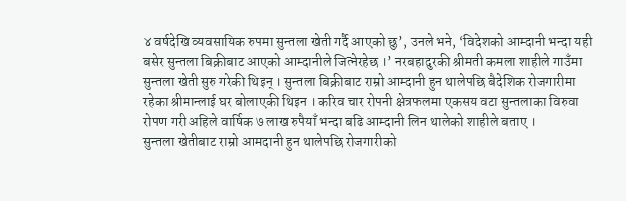४ वर्षदेखि व्यवसायिक रुपमा सुन्तला खेती गर्दै आएको छु’, उनले भने, ‘विदेशको आम्दानी भन्दा यही बसेर सुन्तला बिक्रीबाट आएको आम्दानीले जित्नेरहेछ ।’ नरबहादुरकी श्रीमती कमला शाहीले गाउँमा सुन्तला खेती सुरु गरेकी थिइन् । सुन्तला बिक्रीबाट राम्रो आम्दानी हुन थालेपछि बैदेशिक रोजगारीमा रहेका श्रीमान्लाई घर बोलाएकी थिइन । करिव चार रोपनी क्षेत्रफलमा एकसय वटा सुन्तलाका विरुवा रोपण गरी अहिले वार्षिक ७ लाख रुपैयाँ भन्दा बढि आम्दानी लिन थालेको शाहीले बताए ।
सुन्तला खेतीबाट राम्रो आमदानी हुन थालेपछि रोजगारीको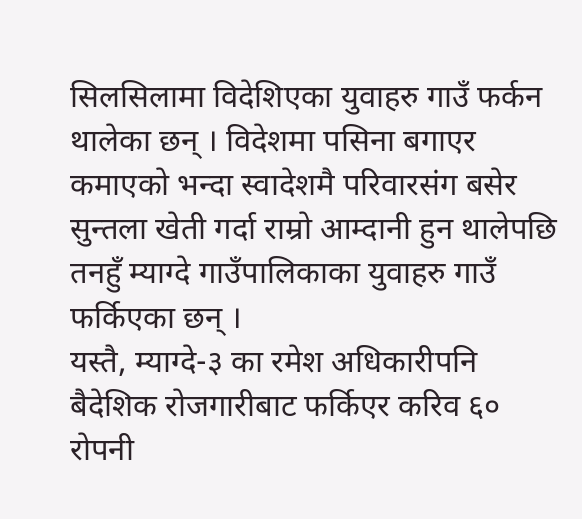सिलसिलामा विदेशिएका युवाहरु गाउँ फर्कन थालेका छन् । विदेशमा पसिना बगाएर कमाएको भन्दा स्वादेशमै परिवारसंग बसेर सुन्तला खेती गर्दा राम्रो आम्दानी हुन थालेपछि तनहुँ म्याग्दे गाउँपालिकाका युवाहरु गाउँ फर्किएका छन् ।
यस्तै, म्याग्दे-३ का रमेश अधिकारीपनि बैदेशिक रोजगारीबाट फर्किएर करिव ६० रोपनी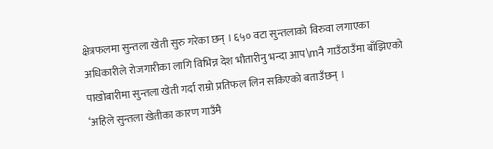क्षेत्रफलमा सुन्तला खेती सुरु गरेका छन् । ६५० वटा सुन्तलाको विरुवा लगाएका अधिकारीले रोजगारीका लागि विभिन्न देश भौतारीनु भन्दा आप\mनै गाउँठाउँमा बाँझिएको पाखोबारीमा सुन्तला खेती गर्दा राम्रो प्रतिफल लिन सकिएको बताउँछन् ।
‘अहिले सुन्तला खेतीका कारण गाउँमै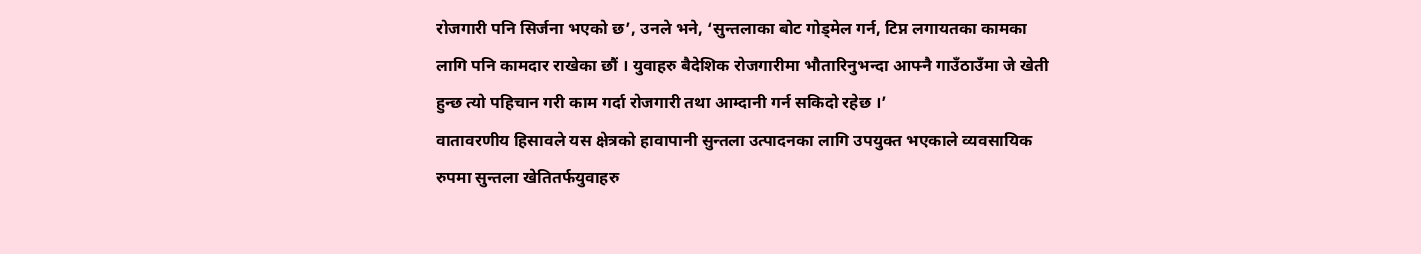रोजगारी पनि सिर्जना भएको छ’, उनले भने, ‘सुन्तलाका बोट गोड्मेल गर्न, टिप्न लगायतका कामका लागि पनि कामदार राखेका छौं । युवाहरु बैदेशिक रोजगारीमा भौतारिनुभन्दा आफ्नै गाउँठाउँमा जे खेती हुन्छ त्यो पहिचान गरी काम गर्दा रोजगारी तथा आम्दानी गर्न सकिदो रहेछ ।’
वातावरणीय हिसावले यस क्षेत्रको हावापानी सुन्तला उत्पादनका लागि उपयुक्त भएकाले व्यवसायिक रुपमा सुन्तला खेतितर्फयुवाहरु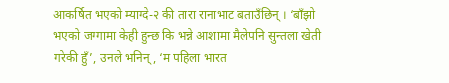आकर्षित भएको म्याग्दे-२ की तारा रानाभाट बताउँछिन् । ‘बाँझो भएको जग्गामा केही हुन्छ कि भन्ने आशामा मैलेपनि सुन्तला खेती गरेकी हुँ’, उनले भनिन्, ‘म पहिला भारत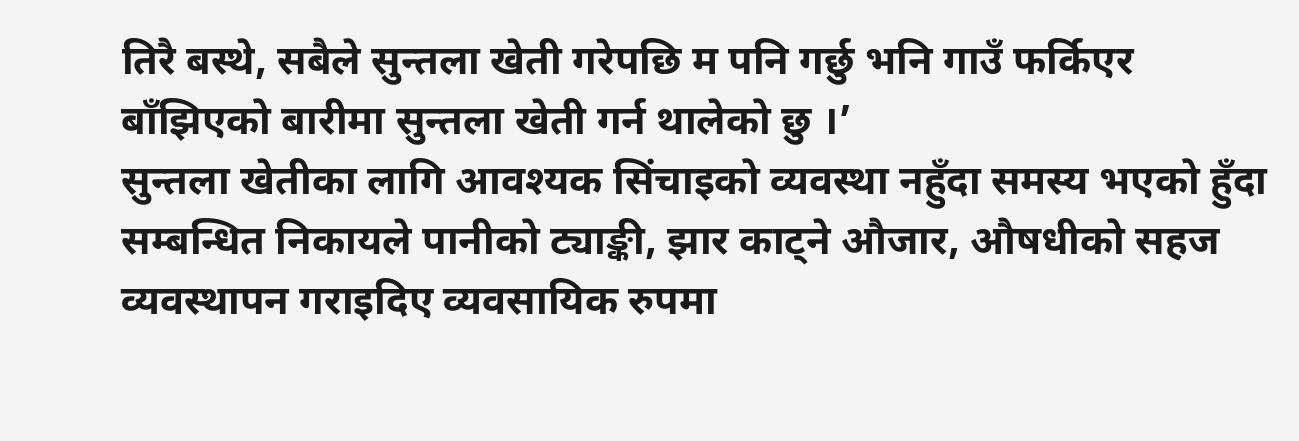तिरै बस्थे, सबैले सुन्तला खेती गरेपछि म पनि गर्छु भनि गाउँ फर्किएर बाँझिएको बारीमा सुन्तला खेती गर्न थालेको छु ।’
सुन्तला खेतीका लागि आवश्यक सिंचाइको व्यवस्था नहुँदा समस्य भएको हुँदा सम्बन्धित निकायले पानीको ट्याङ्की, झार काट्ने औजार, औषधीको सहज व्यवस्थापन गराइदिए व्यवसायिक रुपमा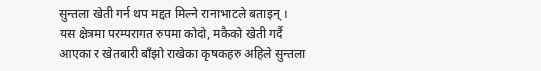सुन्तला खेती गर्न थप मद्दत मिल्ने रानाभाटले बताइन् ।
यस क्षेत्रमा परम्परागत रुपमा कोदो, मकैको खेती गर्दै आएका र खेतबारी बाँझो राखेका कृषकहरु अहिले सुन्तला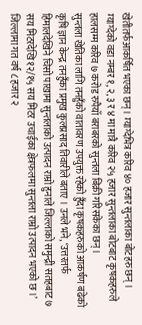खेतीतर्फआकर्षित भएका छन् । म्याग्देभित्र करिव ४० हजार सुन्तलाका बोटहरु छन् । म्याग्देको वडा नम्बर १, २, ३ र ४ मा मात्रै करिव २५ हजार सुन्तलाका बोटबाट कृषकहरुले हालसम्म करिव ७ करोड रुपैयाँ बराबरको सुन्तला बिक्री गरिसकेका छन् ।
सुन्तला खेतिका लागि तनहुँको वातावरण उपयुक्त रहेको हुँदा कृषकहरुको आकर्षण बढेको कृषि ज्ञान केन्द्र तनहुँका प्रमुख कुलप्रसाद तिवारीले बताए । उनले भने, ‘उत्तरतर्फ हिमालदेखिने चिसो पाखामा सुन्तलाको उत्पादन राम्रो हुनाले जिल्लाको समुन्द्री सतहबाट ७ सय मिटरदेखि १२/१५ सय मिटर उचाईका क्षेत्रफलमा सुन्तला राम्रो उत्पादन भएको छ ।’
जिल्लामा गत वर्ष ८ हजार २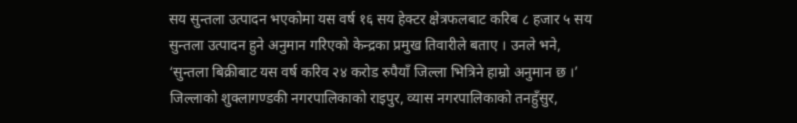सय सुन्तला उत्पादन भएकोमा यस वर्ष १६ सय हेक्टर क्षेत्रफलबाट करिब ८ हजार ५ सय सुन्तला उत्पादन हुने अनुमान गरिएको केन्द्रका प्रमुख तिवारीले बताए । उनले भने, ‘सुन्तला बिक्रीबाट यस वर्ष करिव २४ करोड रुपैयाँ जिल्ला भित्रिने हाम्रो अनुमान छ ।’
जिल्लाको शुक्लागण्डकी नगरपालिकाको राइपुर, व्यास नगरपालिकाको तनहुँसुर,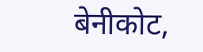बेनीकोट,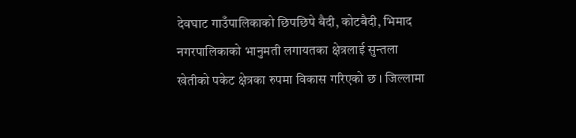देवघाट गाउँपालिकाको छिपछिपे बैदी, कोटबैदी, भिमाद नगरपालिकाको भानुमती लगायतका क्षेत्रलाई सुन्तला खेतीको पकेट क्षेत्रका रुपमा विकास गरिएको छ । जिल्लामा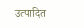उत्पादित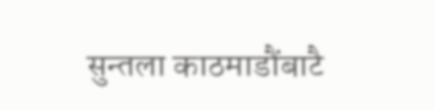सुन्तला काठमाडौंबाटै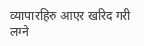व्यापारहिरु आएर खरिद गरी लग्ने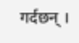गर्दछन् ।